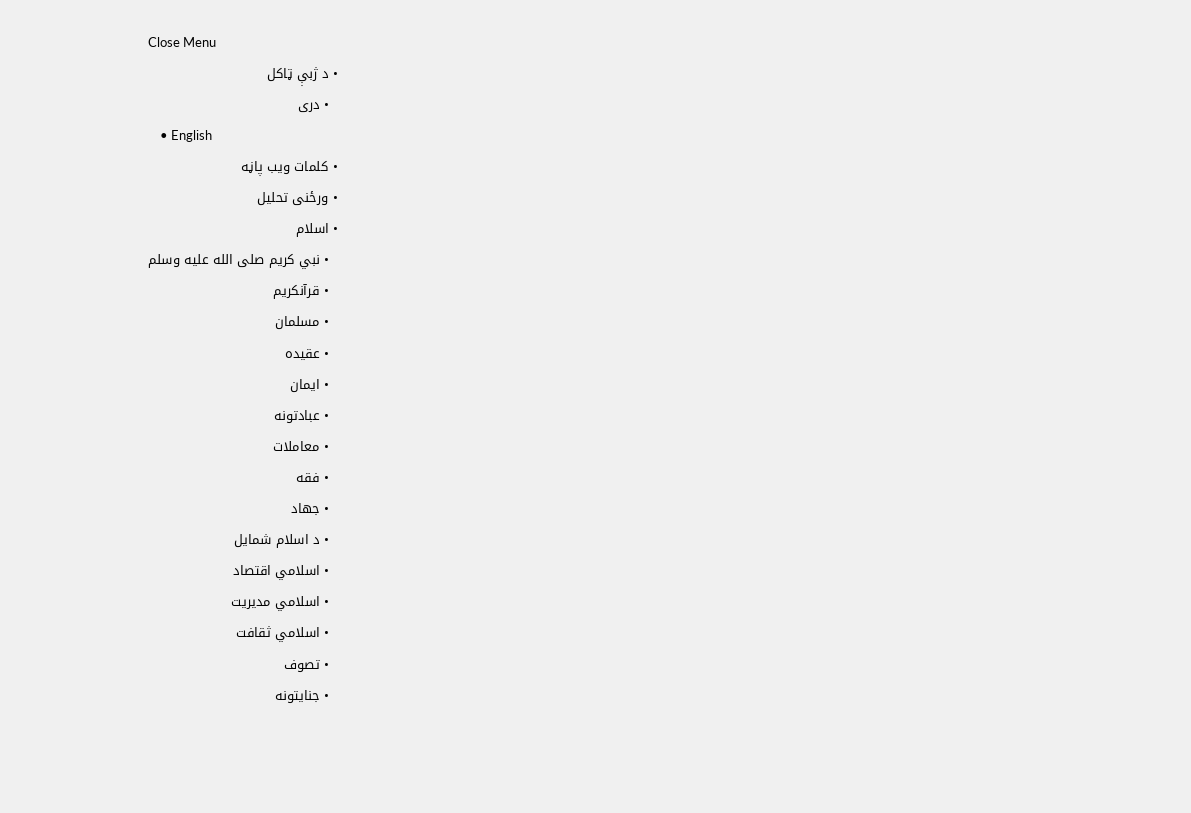Close Menu
  • د ژبې ټاکل
    • دری
    • English
  • کلمات ويب پاڼه
  • ورځنی تحلیل
  • اسلام
    • نبي کریم صلى الله عليه وسلم
    • قرآنکریم
    • مسلمان
    • عقیده
    • ایمان
    • عبادتونه
    • معاملات
    • فقه
    • جهاد
    • د اسلام شمایل
    • اسلامي اقتصاد
    • اسلامي مدیریت
    • اسلامي ثقافت
    • تصوف
    • جنایتونه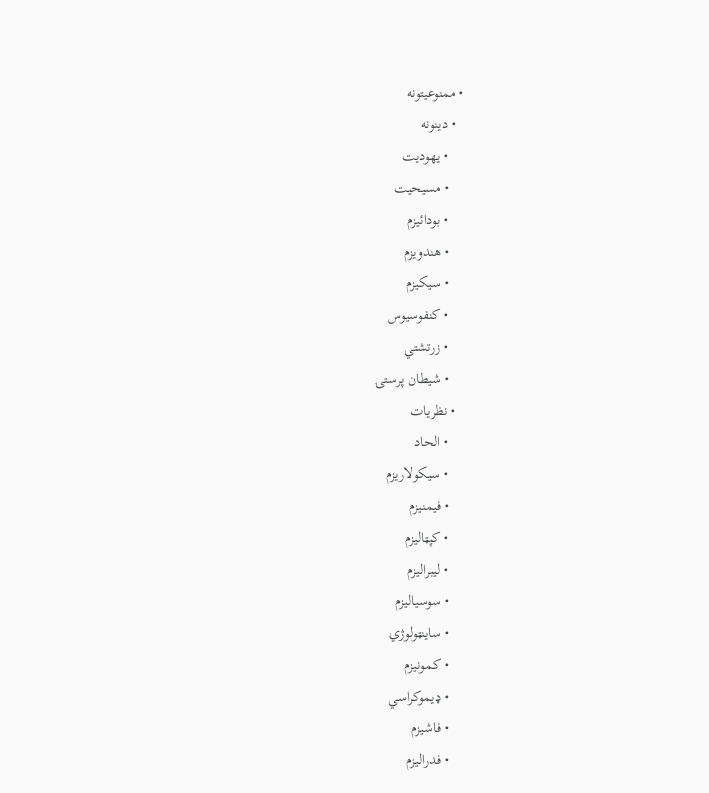• ممنوعیتونه
  • دینونه
    • یهودیت
    • مسیحیت
    • بودائیزم
    • هندویزم
    • سیکیزم
    • کنفوسیوس
    • زرتشتي
    • شیطان پرستۍ
  • نظریات
    • الحاد
    • سیکولاریزم
    • فیمنیزم
    • کپټالیزم
    • لیبرالیزم
    • سوسیالیزم
    • ساینټولوژي
    • کمونیزم
    • ډیموکراسي
    • فاشیزم
    • فدرالیزم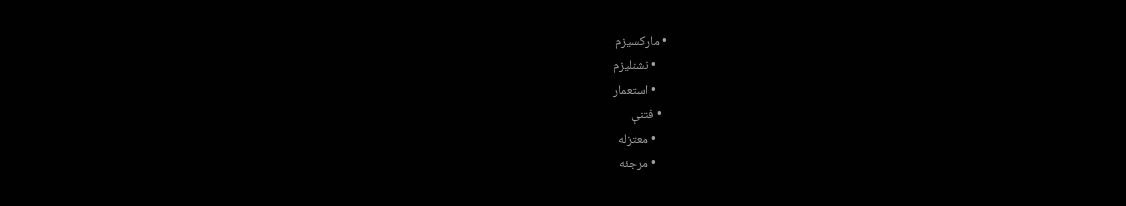• مارکسیزم
    • نشنلیزم
    • استعمار
  • فتنې
    • معتزله
    • مرجئه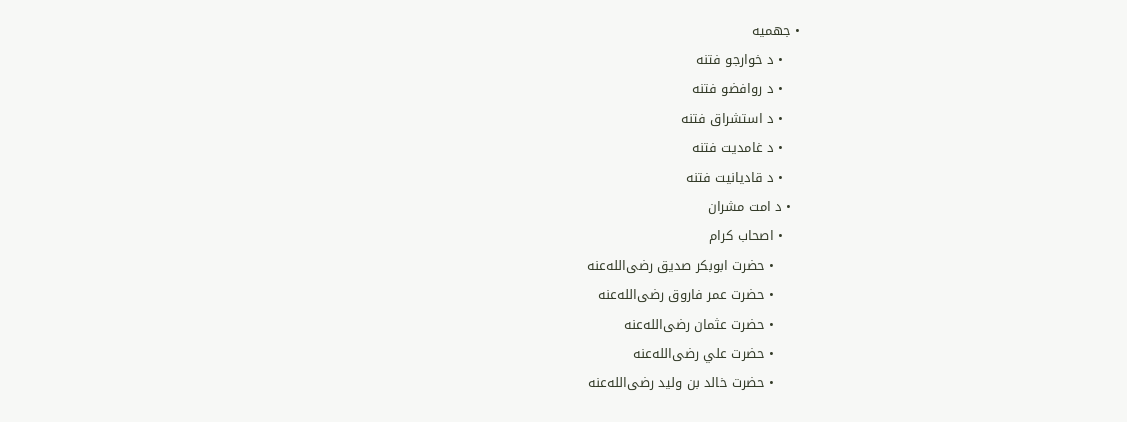• جهمیه
    • د خوارجو فتنه
    • د روافضو فتنه
    • د استشراق فتنه
    • د غامدیت فتنه
    • د قادیانیت فتنه
  • د امت مشران
    • اصحاب کرام
      • حضرت ابوبکر صدیق رضی‌الله‌عنه
      • حضرت عمر فاروق رضی‌الله‌عنه
      • حضرت عثمان رضی‌الله‌عنه
      • حضرت علي رضی‌الله‌عنه
      • حضرت خالد بن ولید رضی‌الله‌عنه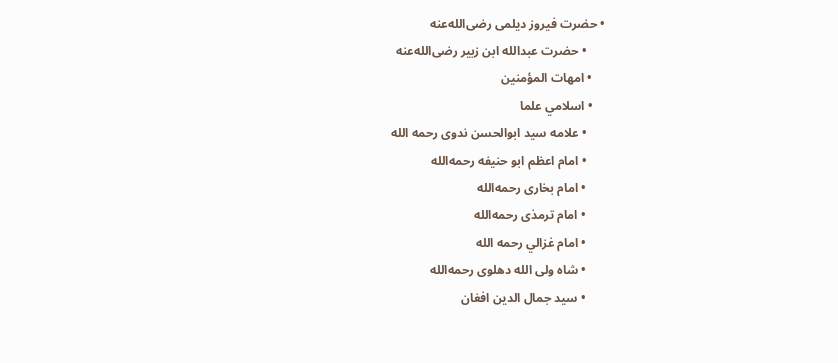• حضرت فیروز دیلمی رضی‌الله‌عنه
      • حضرت عبدالله ابن زبیر رضی‌الله‌عنه
    • امهات المؤمنین
    • اسلامي علما
      • علامه سید ابوالحسن ندوی رحمه الله
      • امام اعظم ابو حنیفه رحمه‌الله
      • امام بخاری رحمه‌الله
      • امام ترمذی رحمه‌الله
      • امام غزالي رحمه الله
      • شاه ولی الله دهلوی رحمه‌الله
      • سید جمال الدین افغان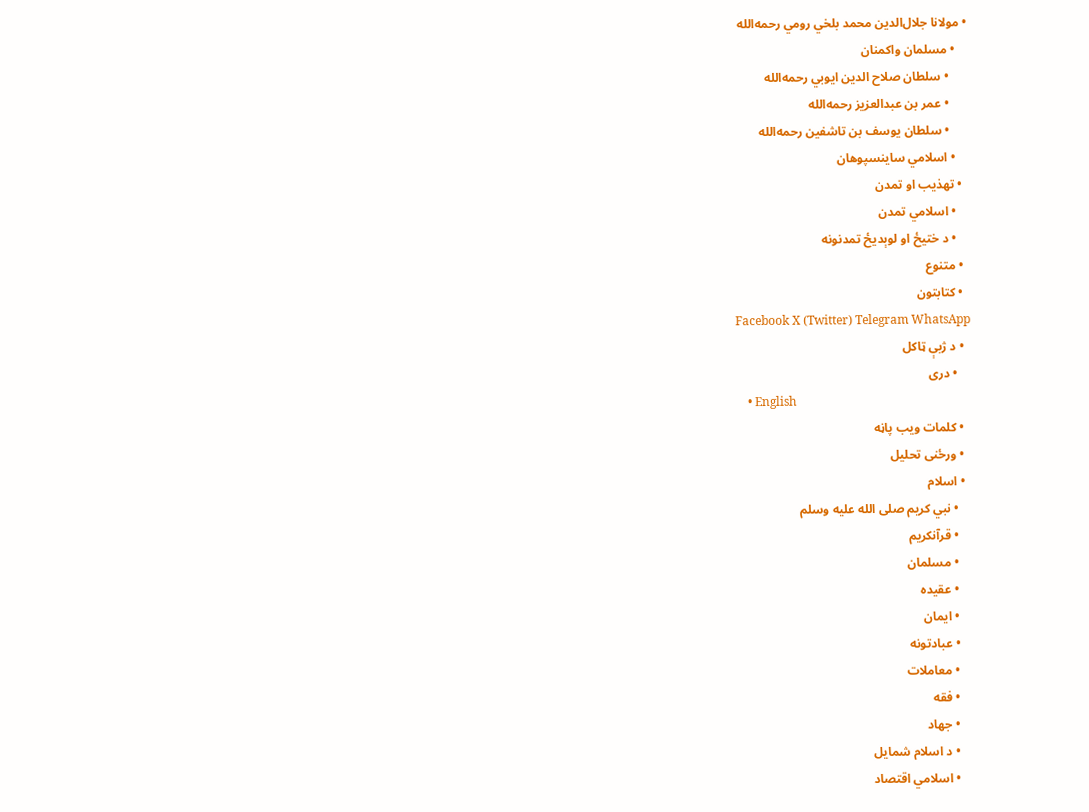• مولانا جلال‌الدین محمد بلخي رومي رحمه‌الله
    • مسلمان واکمنان
      • سلطان صلاح الدین ایوبي رحمه‌الله
      • عمر بن عبدالعزیز رحمه‌الله
      • سلطان یوسف بن تاشفین رحمه‌الله
    • اسلامي ساینسپوهان
  • تهذیب او تمدن
    • اسلامي تمدن
    • د ختیځ او لوېدیځ تمدنونه
  • متنوع
  • کتابتون
Facebook X (Twitter) Telegram WhatsApp
  • د ژبې ټاکل
    • دری
    • English
  • کلمات ويب پاڼه
  • ورځنی تحلیل
  • اسلام
    • نبي کریم صلى الله عليه وسلم
    • قرآنکریم
    • مسلمان
    • عقیده
    • ایمان
    • عبادتونه
    • معاملات
    • فقه
    • جهاد
    • د اسلام شمایل
    • اسلامي اقتصاد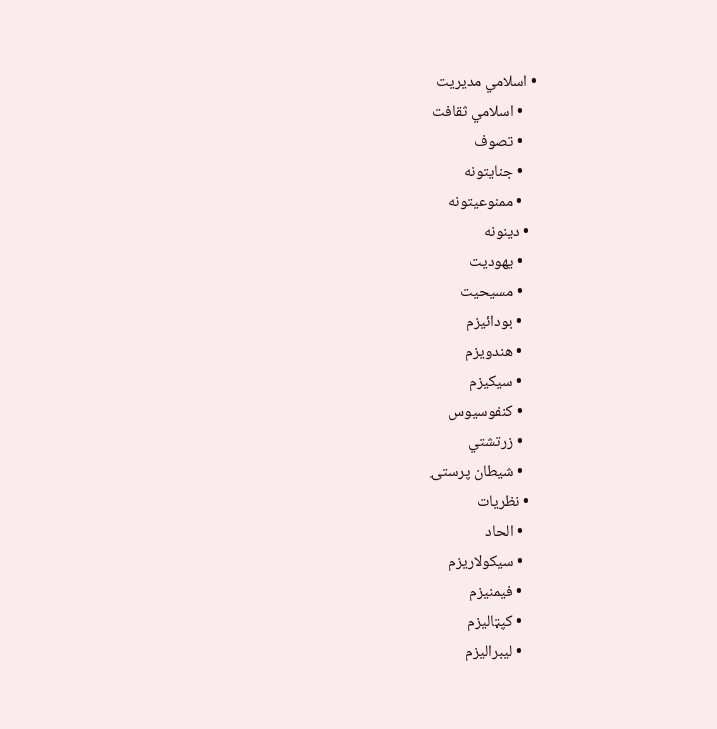• اسلامي مدیریت
    • اسلامي ثقافت
    • تصوف
    • جنایتونه
    • ممنوعیتونه
  • دینونه
    • یهودیت
    • مسیحیت
    • بودائیزم
    • هندویزم
    • سیکیزم
    • کنفوسیوس
    • زرتشتي
    • شیطان پرستۍ
  • نظریات
    • الحاد
    • سیکولاریزم
    • فیمنیزم
    • کپټالیزم
    • لیبرالیزم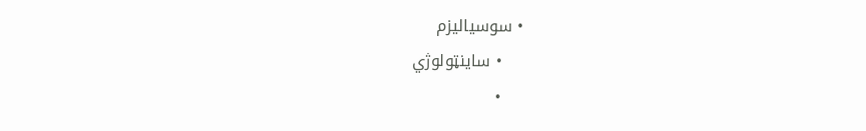• سوسیالیزم
    • ساینټولوژي
    •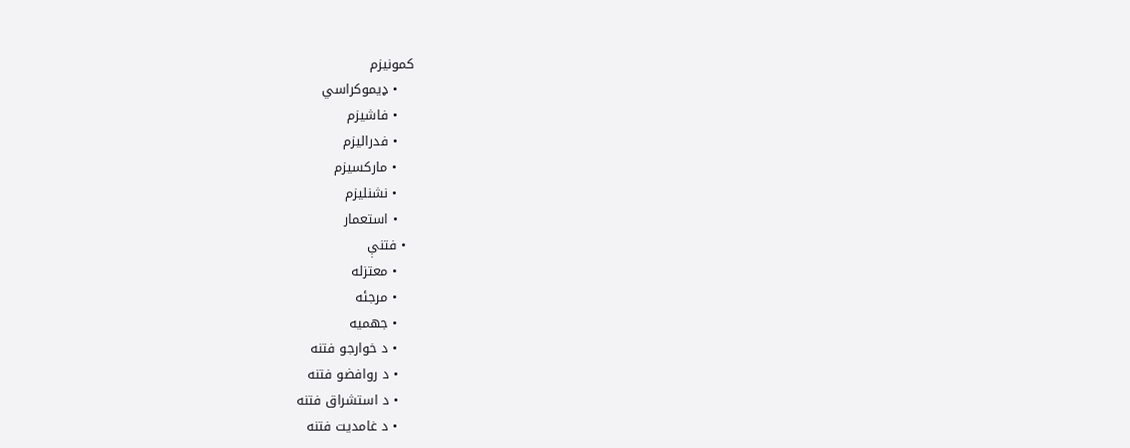کمونیزم
    • ډیموکراسي
    • فاشیزم
    • فدرالیزم
    • مارکسیزم
    • نشنلیزم
    • استعمار
  • فتنې
    • معتزله
    • مرجئه
    • جهمیه
    • د خوارجو فتنه
    • د روافضو فتنه
    • د استشراق فتنه
    • د غامدیت فتنه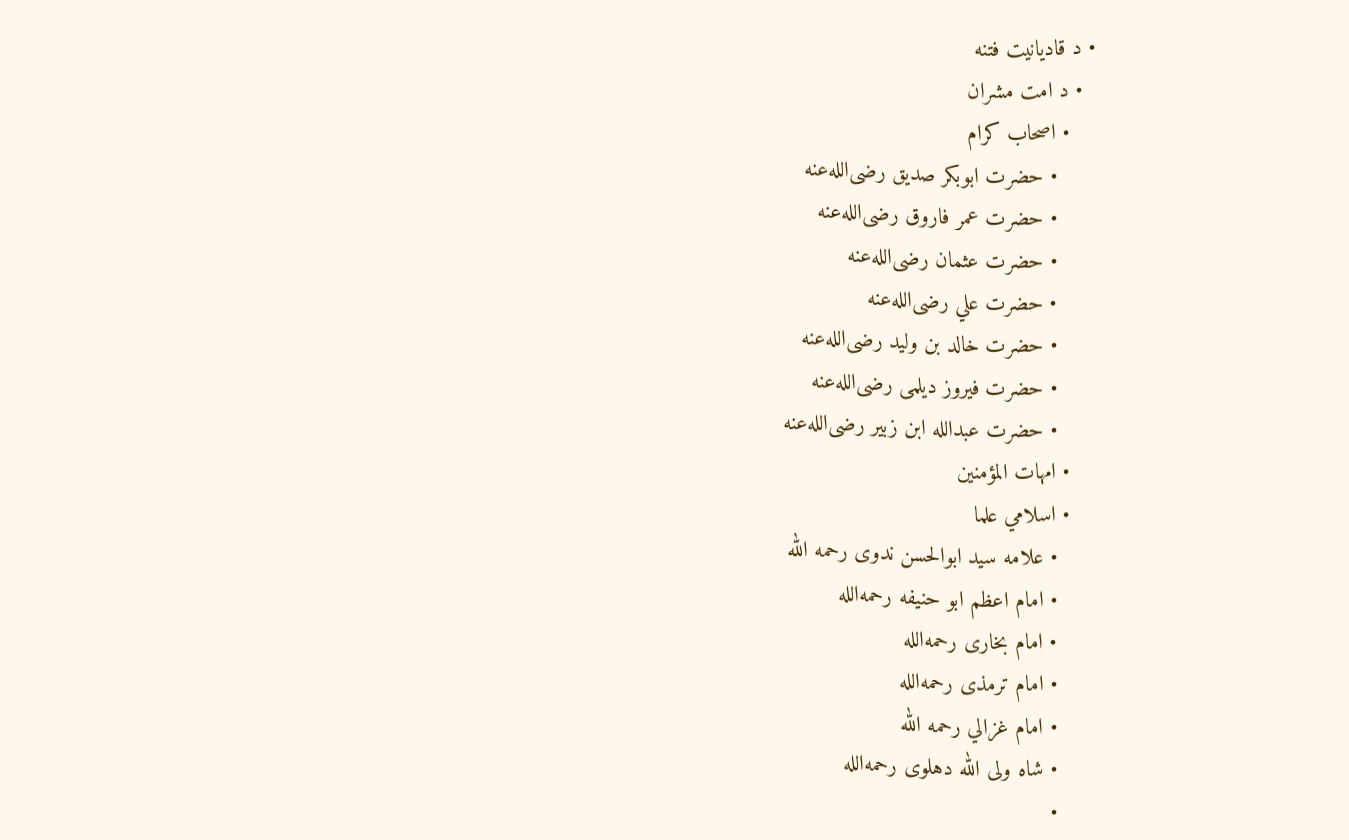• د قادیانیت فتنه
  • د امت مشران
    • اصحاب کرام
      • حضرت ابوبکر صدیق رضی‌الله‌عنه
      • حضرت عمر فاروق رضی‌الله‌عنه
      • حضرت عثمان رضی‌الله‌عنه
      • حضرت علي رضی‌الله‌عنه
      • حضرت خالد بن ولید رضی‌الله‌عنه
      • حضرت فیروز دیلمی رضی‌الله‌عنه
      • حضرت عبدالله ابن زبیر رضی‌الله‌عنه
    • امهات المؤمنین
    • اسلامي علما
      • علامه سید ابوالحسن ندوی رحمه الله
      • امام اعظم ابو حنیفه رحمه‌الله
      • امام بخاری رحمه‌الله
      • امام ترمذی رحمه‌الله
      • امام غزالي رحمه الله
      • شاه ولی الله دهلوی رحمه‌الله
      •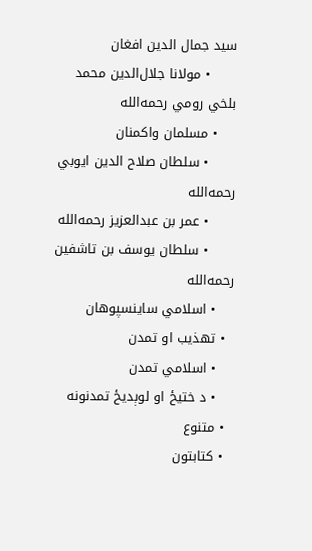سید جمال الدین افغان
      • مولانا جلال‌الدین محمد بلخي رومي رحمه‌الله
    • مسلمان واکمنان
      • سلطان صلاح الدین ایوبي رحمه‌الله
      • عمر بن عبدالعزیز رحمه‌الله
      • سلطان یوسف بن تاشفین رحمه‌الله
    • اسلامي ساینسپوهان
  • تهذیب او تمدن
    • اسلامي تمدن
    • د ختیځ او لوېدیځ تمدنونه
  • متنوع
  • کتابتون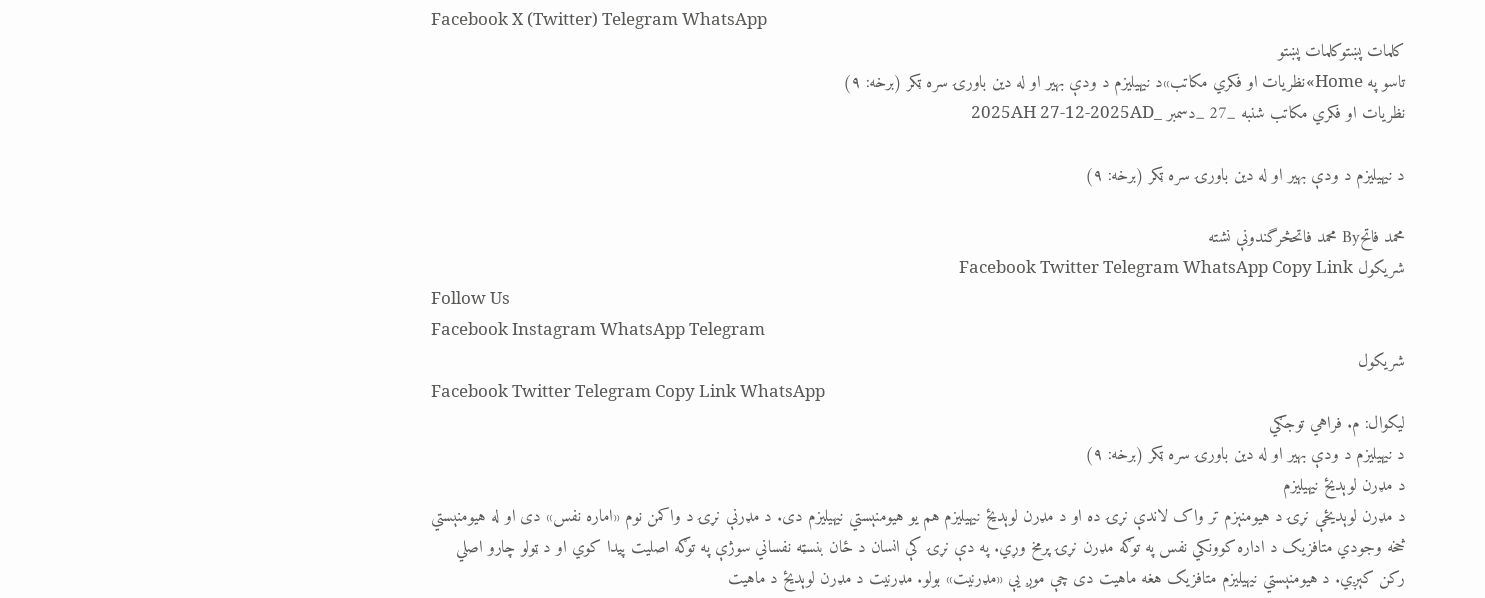Facebook X (Twitter) Telegram WhatsApp
کلمات پښتوکلمات پښتو
تاسو په Home»نظریات او فکري مکاتب»د نیهیلیزم د ودې بهیر او له دین باورۍ سره ټکر (برخه: ۹)
نظریات او فکري مکاتب شنبه _27 _دسمبر _2025AH 27-12-2025AD

د نیهیلیزم د ودې بهیر او له دین باورۍ سره ټکر (برخه: ۹)

محمد فاتحBy محمد فاتحڅرگندونې نشته
شریکول Facebook Twitter Telegram WhatsApp Copy Link
Follow Us
Facebook Instagram WhatsApp Telegram
شریکول
Facebook Twitter Telegram Copy Link WhatsApp
لیکوال: م. فراهي توجګي
د نیهیلیزم د ودې بهیر او له دین باورۍ سره ټکر (برخه: ۹)
د مډرن لوېدیځ نیهیلیزم
د مډرن لوېدیځې نړۍ د هیومنېزم تر واک لاندې نړۍ ده او د مډرن لوېدیځ نیهیلیزم هم یو هيومنېستي نیهیلیزم دی. د مډرنې نړۍ د واکمن نوم «اماره نفس» دی او له هيومنېستي څخه‌ وجودي متافزیک د اداره کوونکي نفس په توګه مډرن نړۍ پرمخ وړي. په دې نړۍ کې انسان د ځان‌ بنسټه نفساني سوژې په توګه اصلیت پیدا کوي او د ټولو چارو اصلي رکن کېږي. د هيومنېستي نیهیلیزم متافزیک هغه ماهیت دی چې موږ یې «مډرنیت» بولو. مډرنیت د مډرن لوېدیځ د ماهیت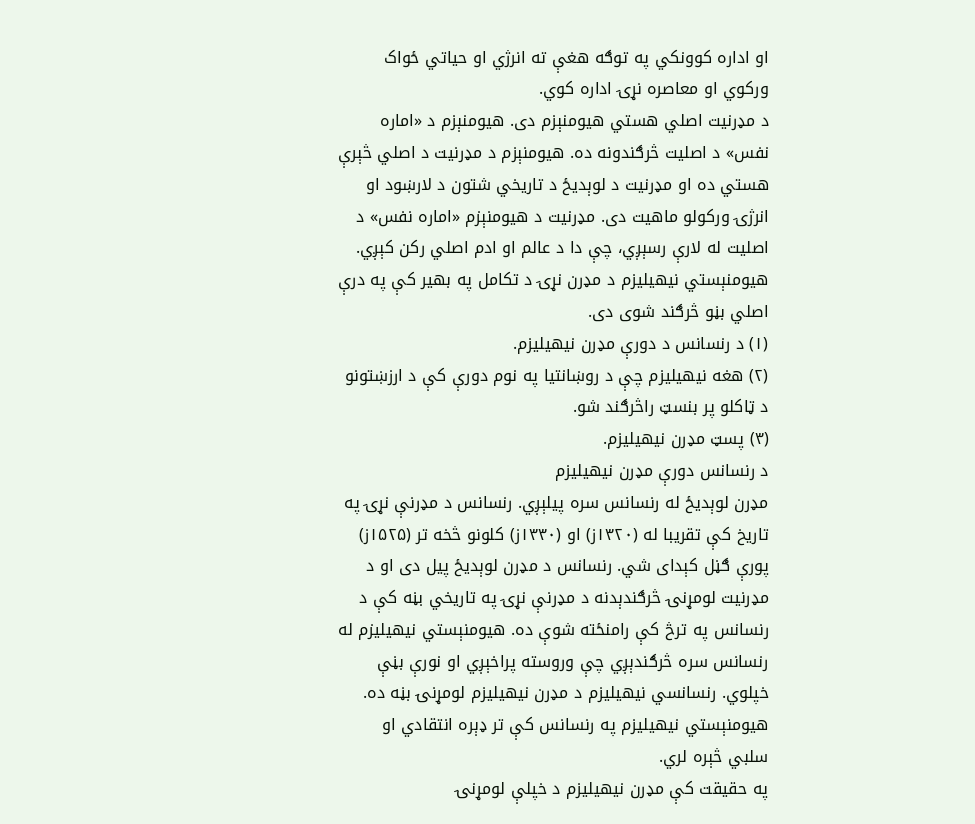او اداره کوونکي په توګه هغې ته انرژي او حیاتي ځواک ورکوي او معاصره نړۍ اداره کوي.
د مډرنیت اصلي هستي هيومنېزم دی. هیومنېزم د «اماره نفس» د اصلیت څرګندونه ده. هیومنېزم د مډرنیت د اصلي څېرې هستي ده او مډرنیت د لوېدیځ د تاریخي شتون د لارښود او انرژۍ ورکولو ماهیت دی. مډرنیت د هیومنېزم «اماره نفس» د اصلیت له لارې رسېږي، چې دا د عالم او ادم اصلي رکن کېږي. هيومنېستي نیهیلیزم د مډرن نړۍ د تکامل په بهیر کې په درې اصلي بڼو څرګند شوی دی.
(۱) د رنسانس د دورې مډرن نیهیلیزم.
(۲) هغه نیهیلیزم چې د روښانتیا په نوم دورې کې د ارزښتونو د ټاکلو پر بنسټ راڅرګند شو.
(۳) پسټ مډرن نيهیلیزم.
د رنسانس دورې مډرن نیهیلیزم
مډرن لوېدیځ له رنسانس سره پیلېږي. رنسانس د مډرنې نړۍ په تاریخ کې تقريبا له (۱۳۲۰ز) او (۱۳۳۰ز) کلونو څخه تر (۱۵۲۵ز) پورې ګڼل کېدای شي. رنسانس د مډرن لوېدیځ پیل دی او د مډرنیت لومړنۍ څرګندېدنه د مډرنې نړۍ په تاریخي بڼه کې د رنسانس په ترڅ کې رامنځته شوې ده. هيومنېستي نیهیلیزم له رنسانس سره څرګندېږي چې وروسته پراخېږي او نورې بڼې خپلوي. رنسانسي نیهیلیزم د مډرن نیهیلیزم لومړنۍ بڼه ده. هيومنېستي نیهیلیزم په رنسانس کې تر ډېره انتقادي او سلبي څېره لري.
په حقیقت کې مډرن نیهیلیزم د خپلې لومړنۍ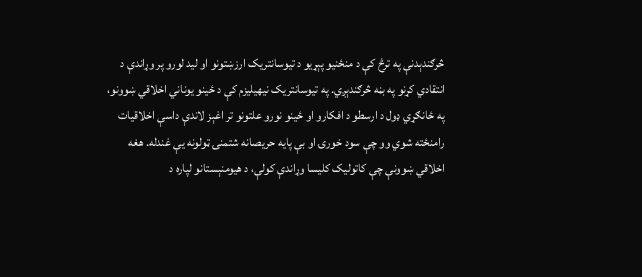څرګندېدنې په ترڅ کې د منځنیو پېړیو د تيوسانتریک ارزښتونو او لید لورو پر وړاندې د انتقادي کړنو په بڼه څرګندېږي. په تيوسانتریک نیهیلیزم کې د ځینو یوناني اخلاقي ښوونو، په ځانګړي ډول د ارسطو د افکارو او ځینو نورو علتونو تر اغېز لاندې داسې اخلاقیات رامنځته شوي وو چې سود خورۍ او بې‌ پایه حریصانه شتمنۍ ټولونه یې غندله. هغه اخلاقي ښوونې چې کاتولیک کلیسا وړاندې کولې، د هيومنېستانو لپاره د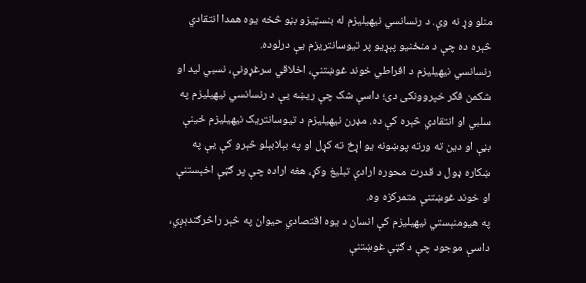منلو وړ نه وې. د رنسانسي نیهیلیزم له بنسټیزو بڼو څخه یوه همدا انتقادي څېره ده چې د منځنیو پېړیو پر تيوسانتریزم یې درلوده.
رنسانسي نیهیلیزم د افراطي خوند غوښتنې، اخلاقي سرغړونې، نسبي لید او شکمن فکر خپروونکی دی؛ داسې شک چې ریښه یې د رنسانسي نیهیلیزم په سلبي او انتقادي څېره کې ده. مډرن نیهیلیزم د تیوسانتریک نیهیلیزم ځینې بڼې او دین ته ورته پوښونه یو اړخ ته کړل او په بېلابېلو څېرو کې یې په ښکاره ډول د قدرت‌ محوره ارادې تبلیغ وکړ، هغه اراده چې پر ګټې اخېستنې او خوند غوښتنې متمرکزه وه.
په هيومنېستي نیهیلیزم کې انسان د یوه اقتصادي حیوان په څېر راڅرګندېږي، داسې موجود چې د ګټې غوښتنې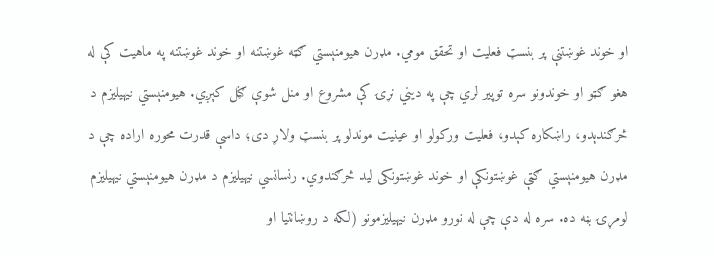او خوند غوښتنې پر بنسټ فعلیت او تحقق مومي. مډرن هيومنېستي ګټه غوښتنه او خوند غوښتنه په ماهیت کې له هغو ګټو او خوندونو سره توپیر لري چې په دیني نړۍ کې مشروع او منل شوې ګڼل کېږي. هيومنېستي نیهیلیزم د څرګندېدو، راښکاره کېدو، فعلیت ورکولو او عینیت موندلو پر بنسټ ولاړ دی؛ داسې قدرت‌ محوره اراده چې د مډرن هيومنېستي ګټې غوښتونکې او خوند غوښتونکی لید څرګندوي. رنسانسي نیهیلیزم د مډرن هيومنېستي نیهیلیزم لومړۍ بڼه ده. سره له دې چې له نورو مډرن نیهیلیزمونو (لکه د روښانتیا او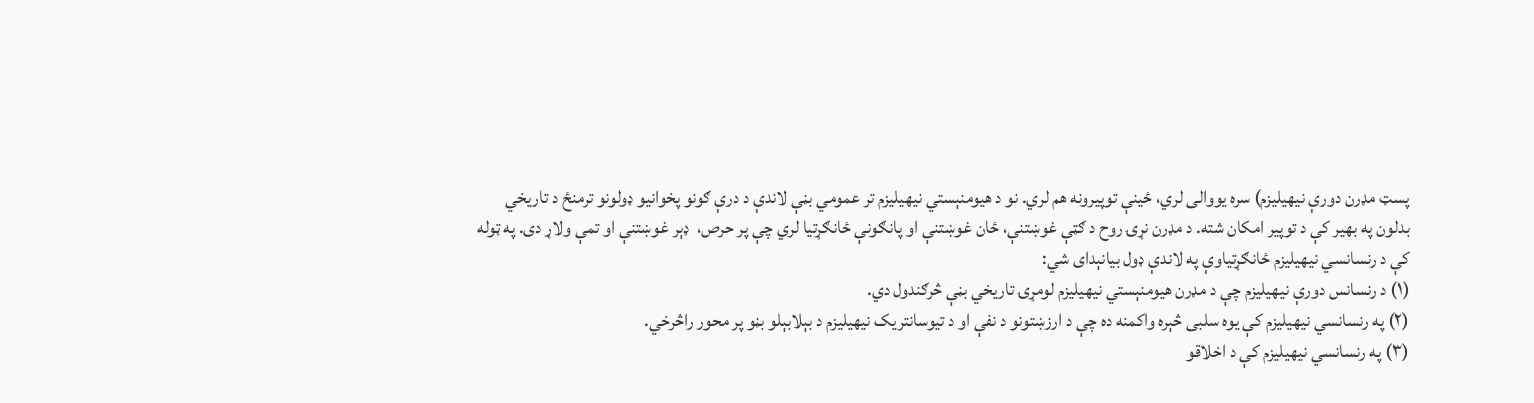پسټ مډرن دورې نیهیلیزم) سره یووالی لري، ځینې توپیرونه هم لري. نو د هيومنېستي نیهیلیزم تر عمومي بڼې لاندې د درې‌ ګونو پخوانیو ډولونو ترمنځ د تاریخي بدلون په بهیر کې د توپیر امکان شته. د مډرن نړۍ روح د ګټې غوښتنې، ځان ‌غوښتنې او پانګونې ځانګړتیا لري چې پر حرص،  ډېر غوښتنې او تمې ولاړ دی. په ټوله کې د رنسانسي نیهیلیزم ځانګړتیاوې په لاندې ډول بيانېدای شي:
(۱) د رنسانس دورې نیهیلیزم چې د مډرن هيومنېستي نیهیلیزم لومړۍ تاریخي بڼې څرګندول دي.
(۲) په رنسانسي نیهیلیزم کې یوه سلبی څېره واکمنه ده چې د ارزښتونو د نفې او د تیو‌سانتریک نیهیليزم د بېلابېلو بڼو پر محور راڅرخي.
(۳) په رنسانسي نیهیلیزم کې د اخلاقو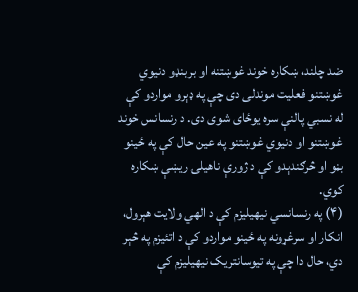ضد چلند، ښکاره خوند غوښتنه او بربنډو دنیوي غوښتنو فعلیت موندلی دی چې په ډېرو مواردو کې له نسبي‌ پالنې سره یوځای شوی دی. د رنسانس خوند غوښتنو او دنیوي غوښتنو په عین حال کې په ځینو بڼو او څرګندېدو کې د ژورې ناهیلۍ ريښې ښکاره کوي.
(۴) په رنسانسي نیهیلیزم کې د الهي ولایت هېرول، انکار او سرغړونه په ځینو مواردو کې د اتئیزم په څېر دي، حال دا چې په تیو‌سانتریک نیهیلیزم کې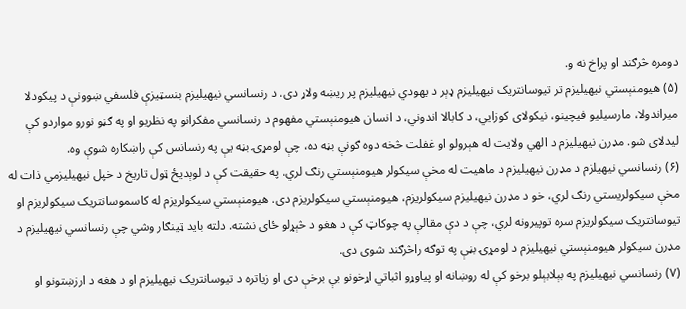دومره څرګند او پراخ نه و.
(۵) هيومنېستي نیهیلیزم تر تیو‌سانتریک نیهیلیزم ډېر د یهودي نیهیلیزم پر ریښه ولاړ دی. د رنسانسي نیهیلیزم بنسټیزې فلسفي ښوونې د پیکودلا میراندولا، مارسیلیو فیچینو، نیکولای کوزایي، د کابالا اندوني، د انسان هيومنېستي مفهوم د رنسانسي مفکرانو په نظریو او په ګڼو نورو مواردو کې لیدلای شو. مډرن نیهیلیزم د الهي ولایت له هېرولو او غفلت څخه دوه ګونې بڼه ده، چې لومړۍ بڼه یې په رنسانس کې راښکاره شوې وه.
(۶) رنسانسي نیهیلزم د مډرن نیهیلیزم د ماهیت له مخې سيکولر هيومنېستي رنګ لري. په حقیقت کې د لوېدیځ ټول تاریخ د خپل نیهیلیزمي ذات له مخې سيکولریستي رنګ لري، خو د مډرن نیهیلیزم سيکولریزم، هيومنېستي سيکولریزم دی. هيومنېستي سيکولریزم له کاسموسانتریک سيکولریزم او تیو‌سانتریک سيکولریزم سره توپیرونه لري، چې د دې مقالې په چوکاټ کې د هغو د څېړلو ځای نشته. دلته باید ټینګار وشي چې رنسانسي نیهیلیزم د مډرن سيکولر هيومنېستي نیهیلیزم د لومړۍ بڼې په توګه راڅرګند شوی دی.
(۷) رنسانسي نیهیلیزم په بېلابېلو برخو کې له روښانه او پیاوړو اثباتي اړخونو بې ‌برخې دی او زیاتره د تیو‌سانتریک نیهیلیزم او د هغه د ارزښتونو او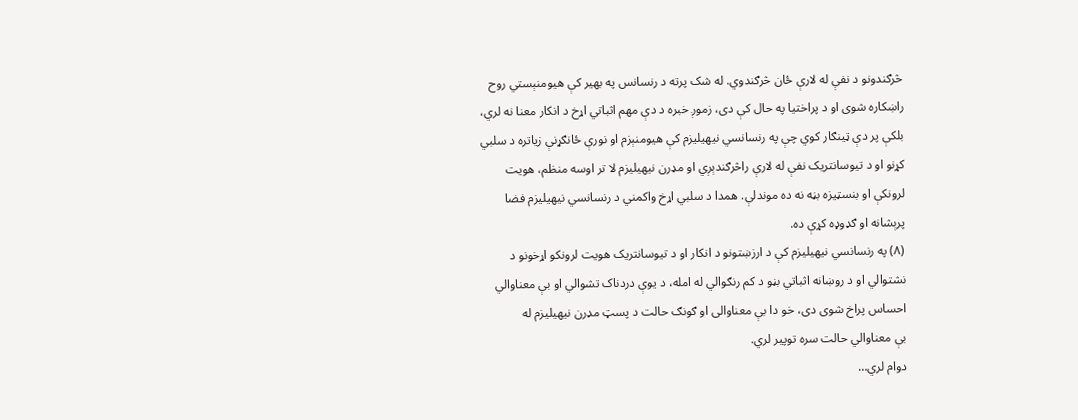څرګندونو د نفې له لارې ځان څرګندوي. له شک پرته د رنسانس په بهیر کې هيومنېستي روح راښکاره شوی او د پراختیا په حال کې دی، زموږ خبره د دې مهم اثباتي اړخ د انکار معنا نه لري، بلکې پر دې ټینګار کوي چې په رنسانسي نیهیلیزم کې هيومنېزم او نورې ځانګړنې زیاتره د سلبي کړنو او د تیو‌سانتریک نفې له لارې راڅرګندېږي او مډرن نیهیلیزم لا تر اوسه منظم، هویت لرونکې او بنسټیزه بڼه نه ده موندلې. همدا د سلبي اړخ واکمني د رنسانسي نیهیلیزم فضا پرېشانه او ګډوډه کړې ده.
(۸) په رنسانسي نیهیلیزم کې د ارزښتونو د انکار او د تیو‌سانتریک هویت لرونکو اړخونو د نشتوالي او د روښانه اثباتي بڼو د کم ‌رنګوالي له امله، د یوې دردناک تشوالي او بې ‌معناوالي احساس پراخ شوی دی، خو دا بې ‌معناوالی او ګونګ حالت د پسټ مډرن نیهیلیزم له بې ‌معناوالي حالت سره توپیر لري.
دوام لري…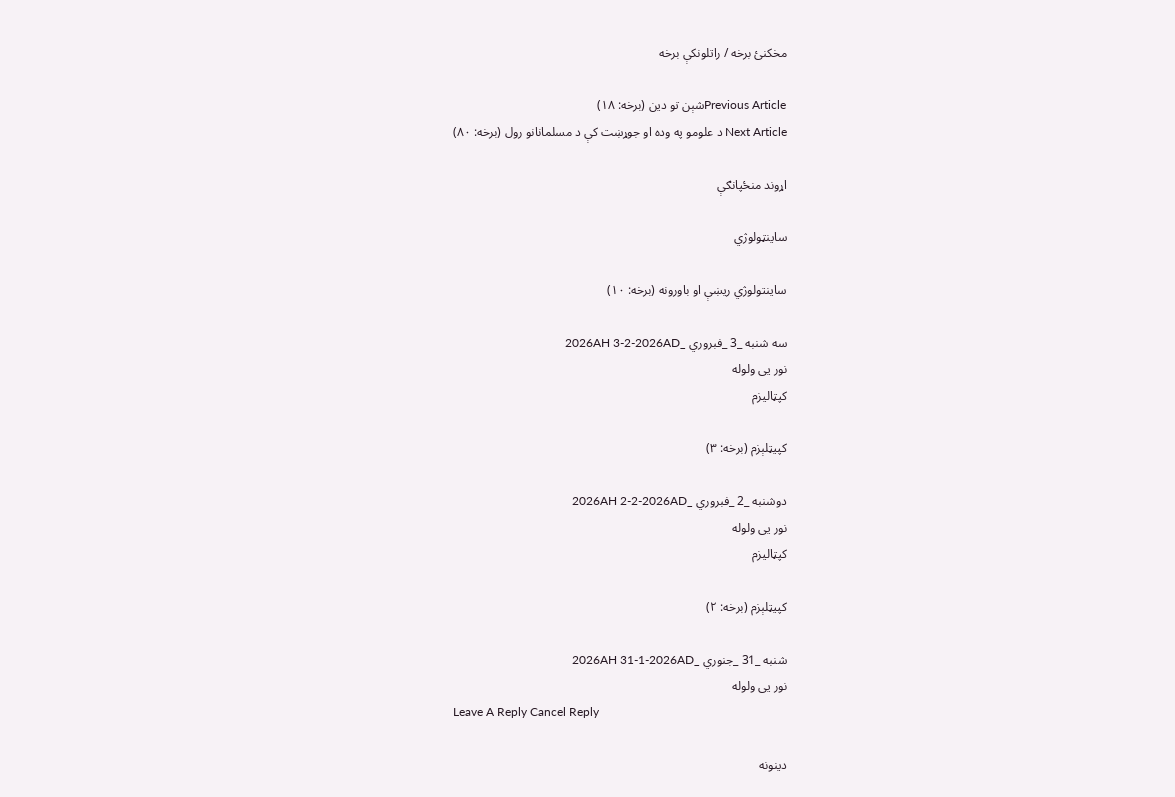مخکنئ برخه / راتلونکې برخه

Previous Articleشېن ‌تو دین (برخه: ۱۸)
Next Article د علومو په وده او جوړښت کې د مسلمانانو رول (برخه: ۸۰)

اړوند منځپانګې

ساینټولوژي

ساينتولوژي ريښې او باورونه (برخه: ۱۰)

سه شنبه _3 _فبروري _2026AH 3-2-2026AD
نور یی ولوله
کپټالیزم

کپیټلېزم (برخه: ۳)

دوشنبه _2 _فبروري _2026AH 2-2-2026AD
نور یی ولوله
کپټالیزم

کپيټلېزم (برخه: ۲)

شنبه _31 _جنوري _2026AH 31-1-2026AD
نور یی ولوله
Leave A Reply Cancel Reply

دینونه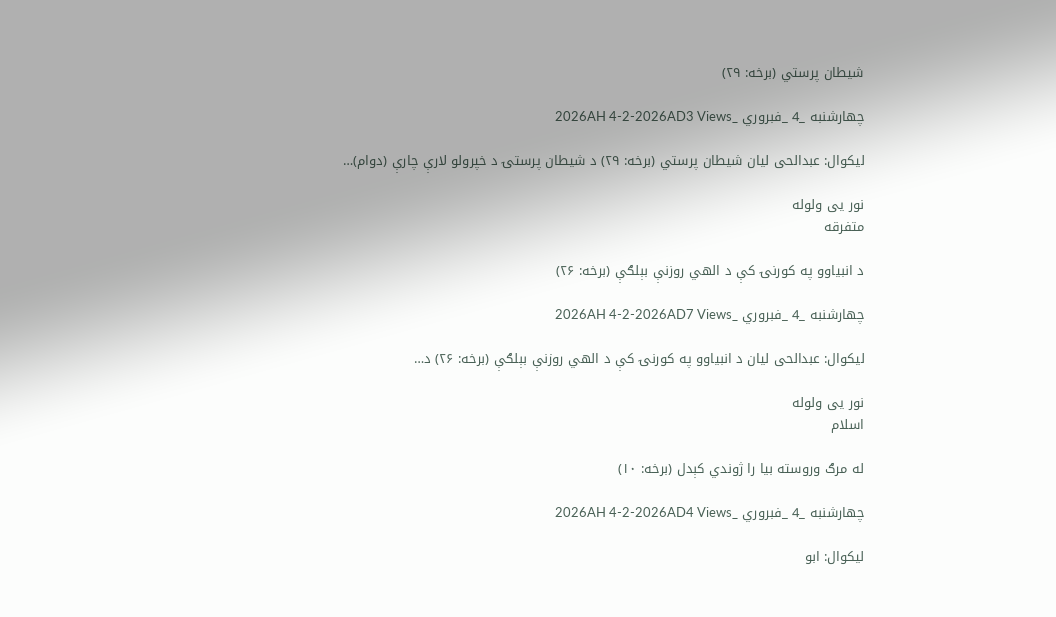شیطان‌ پرستي (برخه: ۲۹)

چهارشنبه _4 _فبروري _2026AH 4-2-2026AD3 Views

لیکوال: عبدالحی لیان شیطان‌ پرستي (برخه: ۲۹) د شيطان پرستۍ د خپرولو لارې چارې (دوام)…

نور یی ولوله
متفرقه

د انبیاوو په کورنۍ کې د الهي روزنې بېلګې (برخه: ۲۶)

چهارشنبه _4 _فبروري _2026AH 4-2-2026AD7 Views

لیکوال: عبدالحی لیان د انبیاوو په کورنۍ کې د الهي روزنې بېلګې (برخه: ۲۶) د…

نور یی ولوله
اسلام

له مرګ وروسته بیا را ژوندي کېدل (برخه: ۱۰)

چهارشنبه _4 _فبروري _2026AH 4-2-2026AD4 Views

لیکوال: ابو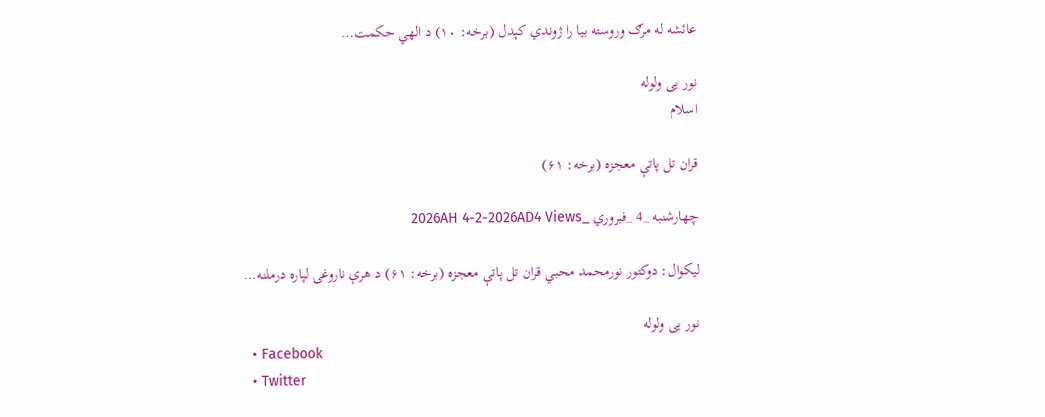عائشه له مرګ وروسته بیا را ژوندي کېدل (برخه: ۱۰) د الهي حکمت…

نور یی ولوله
اسلام

قران تل ‌پاتې معجزه (برخه: ۶۱)

چهارشنبه _4 _فبروري _2026AH 4-2-2026AD4 Views

لیکوال: دوکتور نورمحمد محبي قران تل ‌پاتې معجزه (برخه: ۶۱) د هرې ناروغۍ لپاره درملنه…

نور یی ولوله
  • Facebook
  • Twitter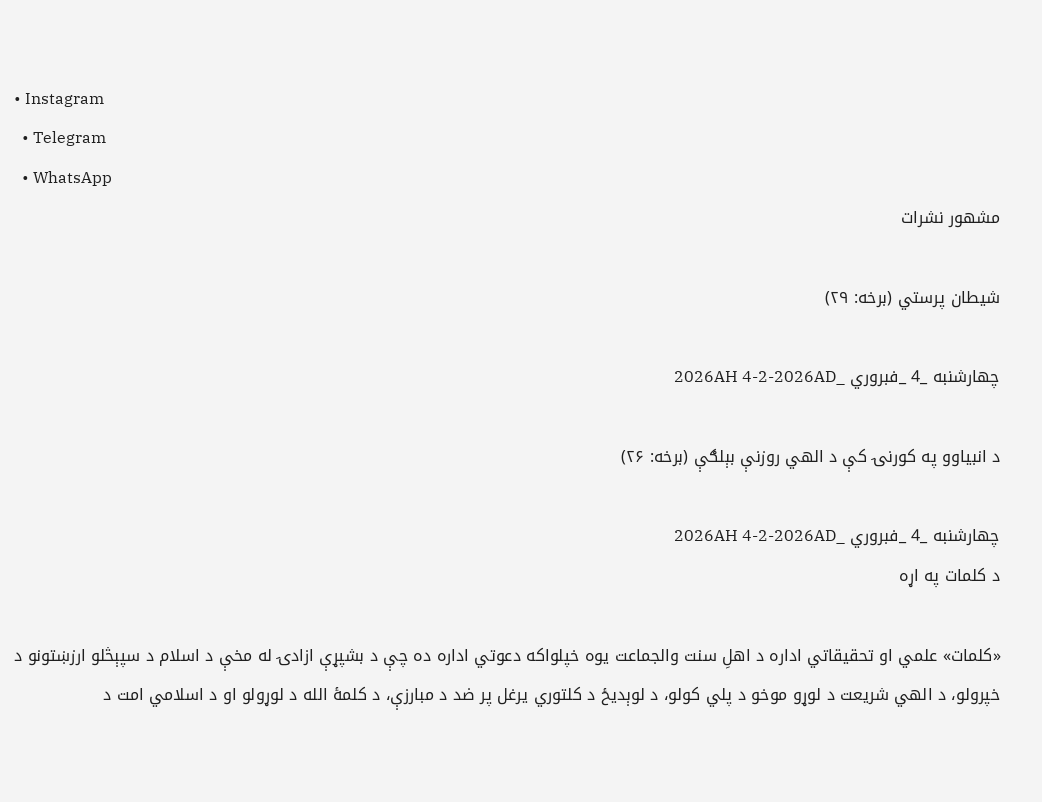• Instagram
  • Telegram
  • WhatsApp
مشهور نشرات

شیطان‌ پرستي (برخه: ۲۹)

چهارشنبه _4 _فبروري _2026AH 4-2-2026AD

د انبیاوو په کورنۍ کې د الهي روزنې بېلګې (برخه: ۲۶)

چهارشنبه _4 _فبروري _2026AH 4-2-2026AD
د کلمات په اړه

«کلمات» علمي او تحقیقاتي اداره د اهلِ سنت والجماعت یوه خپلواکه دعوتي اداره ده چې د بشپړې ازادۍ له مخې د اسلام د سپېڅلو ارزښتونو د خپرولو، د الهي شریعت د لوړو موخو د پلي کولو، د لوېدیځ د کلتوري یرغل پر ضد د مبارزې، د کلمۀ الله د لوړولو او د اسلامي امت د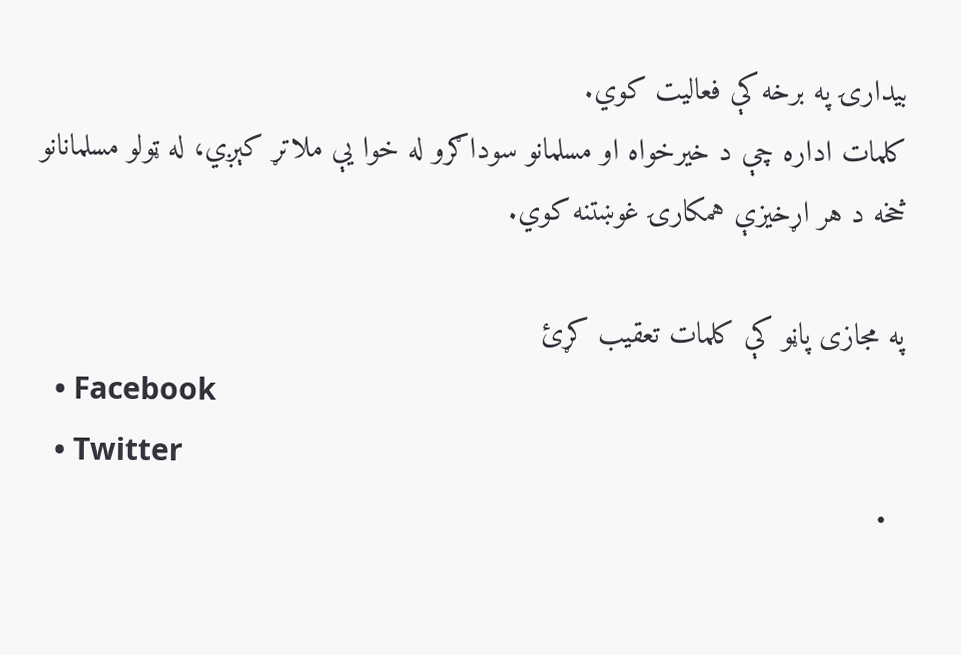بیدارۍ په برخه کې فعالیت کوي.
کلمات اداره چې د خیرخواه او مسلمانو سوداګرو له خوا یې ملاتړ کېږي، له ټولو مسلمانانو څخه د هر اړخیزې همکارۍ غوښتنه کوي.

په مجازی پاڼو کې کلمات تعقیب کړئ
  • Facebook
  • Twitter
  •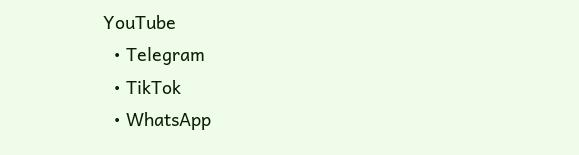YouTube
  • Telegram
  • TikTok
  • WhatsApp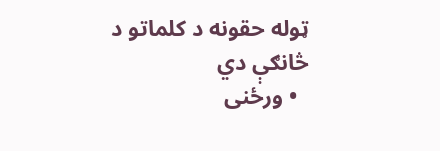ټوله حقونه د کلماتو د څانګې دي
  • ورځنی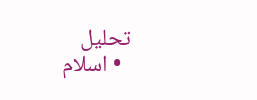تحلیل
  • اسلام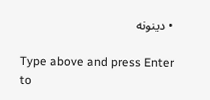• دینونه

Type above and press Enter to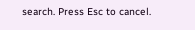search. Press Esc to cancel.